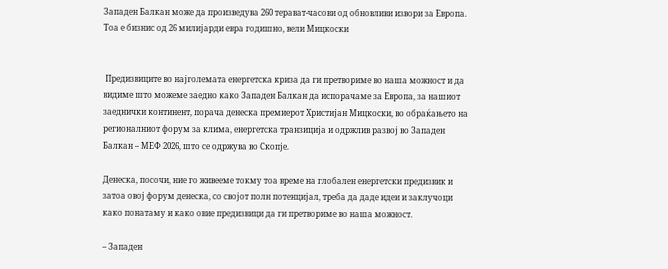Западен Балкан може да произведува 260 терават-часови од обновливи извори за Европа. Тоа е бизнис од 26 милијарди евра годишно, вели Мицкоски


 Предизвиците во најголемата енергетска криза да ги претвориме во наша можност и да видиме што можеме заедно како Западен Балкан да испорачаме за Европа, за нашиот заеднички континент, порача денеска премиерот Христијан Мицкоски, во обраќањето на регионалниот форум за клима, енергетска транзиција и одржлив развој во Западен Балкан – МЕФ 2026, што се одржува во Скопје.

Денеска, посочи, ние го живееме токму тоа време на глобален енергетски предизвик и затоа овој форум денеска, со својот полн потенцијал, треба да даде идеи и заклучоци како понатаму и како овие предизвици да ги претвориме во наша можност.

– Западен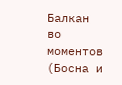Балкан во моментов (Босна и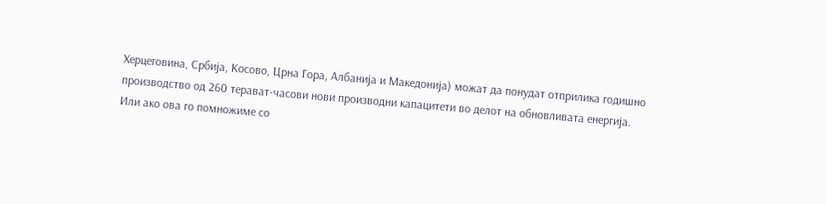Херцеговина, Србија, Косово, Црна Гора, Албанија и Македонија) можат да понудат отприлика годишно производство од 260 терават-часови нови производни капацитети во делот на обновливата енергија. Или ако ова го помножиме со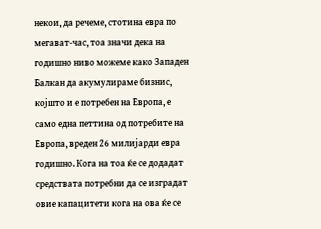некои, да речеме, стотина евра по мегават-час, тоа значи дека на годишно ниво можеме како Западен Балкан да акумулираме бизнис, којшто и е потребен на Европа, е само една петтина од потребите на Европа, вреден 26 милијарди евра годишно. Кога на тоа ќе се додадат средствата потребни да се изградат овие капацитети кога на ова ќе се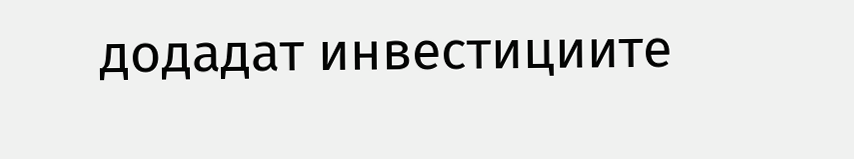додадат инвестициите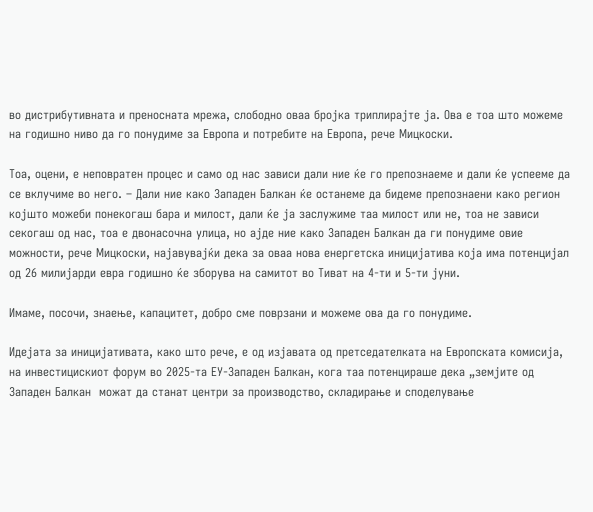во дистрибутивната и преносната мрежа, слободно оваа бројка триплирајте ја. Ова е тоа што можеме на годишно ниво да го понудиме за Европа и потребите на Европа, рече Мицкоски.

Тоа, оцени, е неповратен процес и само од нас зависи дали ние ќе го препознаеме и дали ќе успееме да се вклучиме во него. – Дали ние како Западен Балкан ќе останеме да бидеме препознаени како регион којшто можеби понекогаш бара и милост, дали ќе ја заслужиме таа милост или не, тоа не зависи секогаш од нас, тоа е двонасочна улица, но ајде ние како Западен Балкан да ги понудиме овие можности, рече Мицкоски, најавувајќи дека за оваа нова енергетска иницијатива која има потенцијал од 26 милијарди евра годишно ќе зборува на самитот во Тиват на 4-ти и 5-ти јуни.

Имаме, посочи, знаење, капацитет, добро сме поврзани и можеме ова да го понудиме.

Идејата за иницијативата, како што рече, е од изјавата од претседателката на Европската комисија, на инвестицискиот форум во 2025-та ЕУ-Западен Балкан, кога таа потенцираше дека „земјите од Западен Балкан  можат да станат центри за производство, складирање и споделување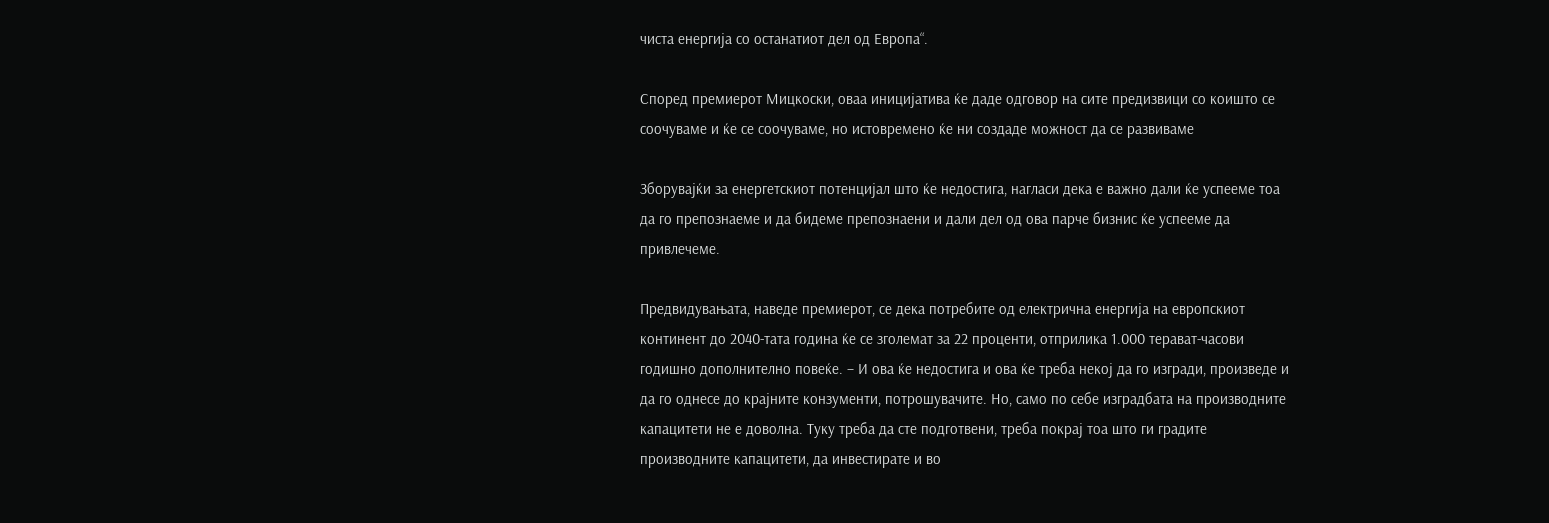чиста енергија со останатиот дел од Европа“.

Според премиерот Мицкоски, оваа иницијатива ќе даде одговор на сите предизвици со коишто се соочуваме и ќе се соочуваме, но истовремено ќе ни создаде можност да се развиваме

Зборувајќи за енергетскиот потенцијал што ќе недостига, нагласи дека е важно дали ќе успееме тоа да го препознаеме и да бидеме препознаени и дали дел од ова парче бизнис ќе успееме да привлечеме.

Предвидувањата, наведе премиерот, се дека потребите од електрична енергија на европскиот континент до 2040-тата година ќе се зголемат за 22 проценти, отприлика 1.000 терават-часови годишно дополнително повеќе. – И ова ќе недостига и ова ќе треба некој да го изгради, произведе и да го однесе до крајните конзументи, потрошувачите. Но, само по себе изградбата на производните капацитети не е доволна. Туку треба да сте подготвени, треба покрај тоа што ги градите производните капацитети, да инвестирате и во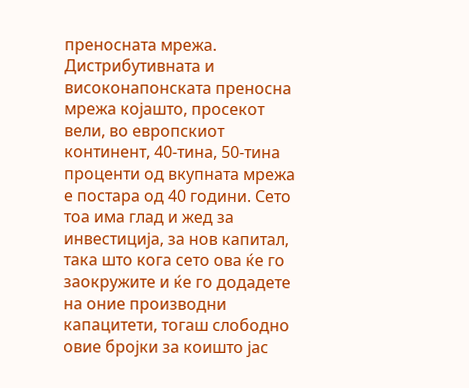преносната мрежа. Дистрибутивната и високонапонската преносна мрежа којашто, просекот вели, во европскиот континент, 40-тина, 50-тина проценти од вкупната мрежа е постара од 40 години. Сето тоа има глад и жед за инвестиција, за нов капитал, така што кога сето ова ќе го заокружите и ќе го додадете на оние производни капацитети, тогаш слободно овие бројки за коишто јас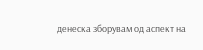денеска зборувам од аспект на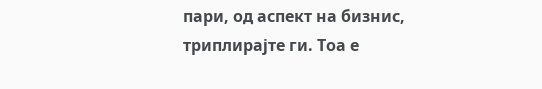пари, од аспект на бизнис, триплирајте ги. Тоа е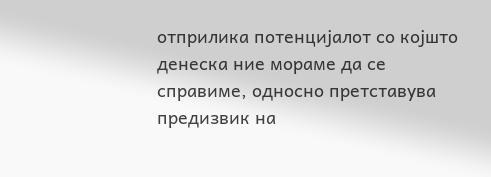отприлика потенцијалот со којшто денеска ние мораме да се справиме, односно претставува предизвик на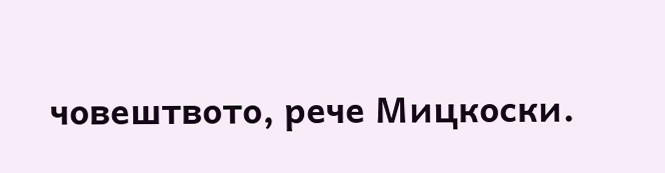човештвото, рече Мицкоски.